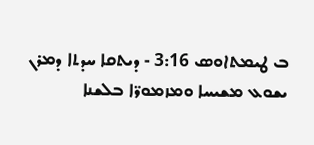ܒ ܛܝܡܬܐܘܣ 3:16 - ܕܝܬܩܐ ܚܕܬܐ ܕܡܪܢ ܝܫܘܥ ܡܫܝܚܐ ܘܡܙܡܘܪ̈ܐ ܒܠܫܢܐ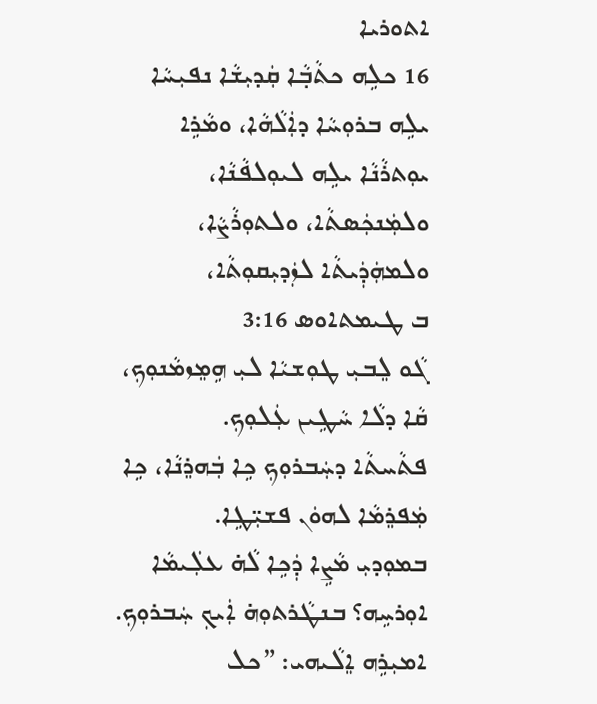ܐܬܘܪܝܐ
16 ܟܠܹܗ ܟܬܵܒ݂ܵܐ ܩܲܕܝܼܫܵܐ ܢܦܝܼܚܵܐ ܝܠܹܗ ܒܪܘܼܚܵܐ ܕܐܲܠܵܗܵܐ، ܘܡܵܪܹܐ ܝܘܼܬܪܵܢܵܐ ܝܠܹܗ ܠܝܘܼܠܦܵܢܵܐ، ܘܠܡܲܢܟܲܣܬܵ‌ܐ، ܘܠܬܘܼܪܵܨܵܐ، ܘܠܡܗܲܕܲܝܬܵ‌ܐ ܠܙܲܕܝܼܩܘܼܬܵ‌ܐ،
ܒ ܛܝܡܬܐܘܣ 3:16
ܓܵܘ ܠܸܒܝܼ ܛܘܼܫܝܵܐ ܠܝܼ ܗܹܡܸܙܡܵܢܘܼܟ݂، ܩܵܐ ܕܠܵܐ ܚܵܛܹܝܢ ܥܲܠܘܼܟ݂.
ܦܬܵܚܬܵ‌ܐ ܕܚܲܒܪܘܼܟ݂ ܟܹܐ ܒܲܗܪܸܢܵܐ، ܟܹܐ ܡܲܦܪܸܡܵܐ ܠܗܘܿܢ ܦܫܝܼ̈ܛܹܐ.
ܒܡܘܼܕܝܼ ܡܵܨܹܐ ܕܲܟܹܐ ܠܵܗ̇ ܥܠܲܝܡܵܐ ܐܘܼܪܚܹܗ؟ ܒܢܛܵܪܬܘܼܗ̇ ܐܲܝܟ݂ ܚܲܒܪܘܼܟ݂.
ܐܡܝܼܪܹܗ ܐܸܠܵܝܗ‌ܝ: ”ܟܠ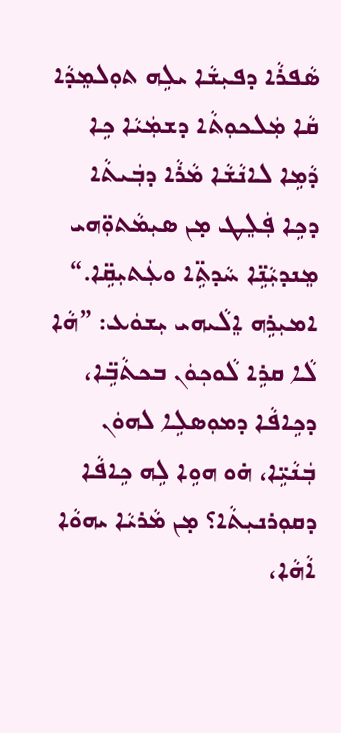ܣܵܦܪܵܐ ܕܦܝܼܫܵܐ ܝܠܹܗ ܬܘܼܠܡܸܕܵܐ ܩܵܐ ܡܲܠܟܘܼܬܵ‌ܐ ܕܫܡܲܝܵܐ ܟܹܐ ܕܵܡܹܐ ܠܐܢܵܫܵܐ ܡܵܪܵܐ ܕܒܲܝܬܵ‌ܐ ܕܟܹܐ ܦܲܠܸܛ ܡ̣ܢ ܣܝܼܡܵܬܘܼ̈ܗ‌ܝ ܡܸܢܕܝܼܵܢܹ̈ܐ ܚܵܕܬܹ̈‌ܐ ܘܥܲܬܝܼܩܹ̈ܐ.“
ܐܡܝܼܪܹܗ ܐܸܠܵܝܗ‌ܝ ܝܼܫܘܿܥ: ”ܗܵܐ ܠܵܐ ܩܪܹܐ ܠܵܘܟ݂ܘܿܢ ܒܟܬܵܒܹ̈ܐ، ܕܟܹܐܦܵܐ ܕܡܘܼܣܠܹܐ ܠܗܘܿܢ ܒܲܢܵܝܹ̈ܐ، ܗ̇ܘ ܗܘܹܐ ܠܹܗ ܟܹܐܦܵܐ ܕܩܘܼܪܢܝܼܬܵ‌ܐ؟ ܡ̣ܢ ܡܵܪܝܵܐ ܝܗܘܵܐ ܐܵܗܵܐ،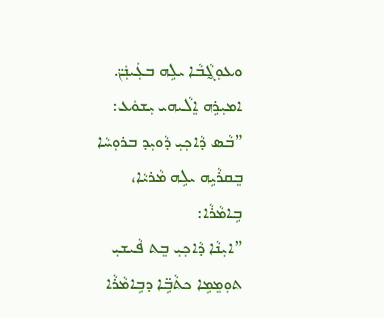ܘܥܘܼܓ̰ܵܒܵܐ ܝܠܹܗ ܒܥܲܝܢܲܢ̈.
ܐܡܝܼܪܹܗ ܐܸܠܵܝܗ‌ܝ ܝܼܫܘܿܥ: ”ܒܵܣ ܕܵܐܟ݂ܝܼ ܕܵܘܝܼܕ ܒܪܘܼܚܵܐ ܒܸܩܪܵܝܹܗ ܝܠܹܗ ܡܵܪܝܵܐ، ܒܹܐܡܵܪܵܐ:
”ܐܝܼܢܵܐ ܕܵܐܟ݂ܝܼ ܒܸܬ ܦܵܝܫܝܼ ܬܘܼܡܸܡܹܐ ܟܬܵܒܹ̈ܐ ܕܒܹܐܡܵܪܵܐ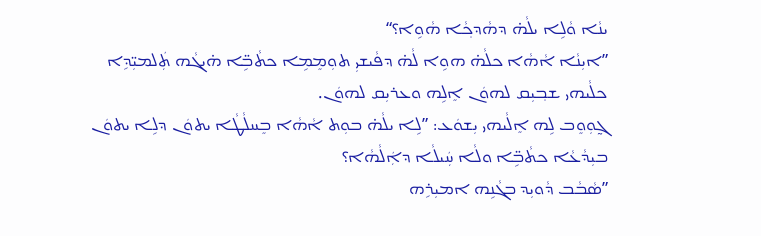ܝܢܵܐ ܘܵܠܹܐ ܝܠܵܗ̇ ܕܗܵܕܟ݂ܵܐ ܗܵܘܹܐ؟“
”ܐܝܼܢܵܐ ܐܵܗܵܐ ܟܠܵܗ̇ ܗܘܹܐ ܠܵܗ̇ ܕܦܵܝܫܝܼ ܬܘܼܡܸܡܹܐ ܟܬܵܒܹ̈ܐ ܗ̇ܝܓܵܗ ܬܲܠܡܝܼ̈ܕܹܐ ܟܠܵܝܗ‌ܝ ܫܒ݂ܝܼܩ ܠܗܘܿܢ ܐܸܠܹܗ ܘܥܪܝܼܩ ܠܗܘܿܢ.
ܓ̰ܘܼܘܸܒ ܠܹܗ ܐܸܠܵܝܗ‌ܝ ܝܼܫܘܿܥ: ”ܠܹܐ ܝܠܵܗ̇ ܒܘܼܬ ܐܵܗܵܐ ܒܸܚܠܵܛܵܐ ܝܬܘܿܢ ܕܠܹܐ ܝܬܘܿܢ ܒܝܼܕܵܥܵܐ ܟܬܵܒܹ̈ܐ ܘܠܵܐ ܚܲܝܠܵܐ ܕܐܲܠܵܗܵܐ؟
”ܣܵܒܵܒ ܕܵܘܝܼܕ ܒܓܵܢܹܗ ܐܡܝܼܪܹܗ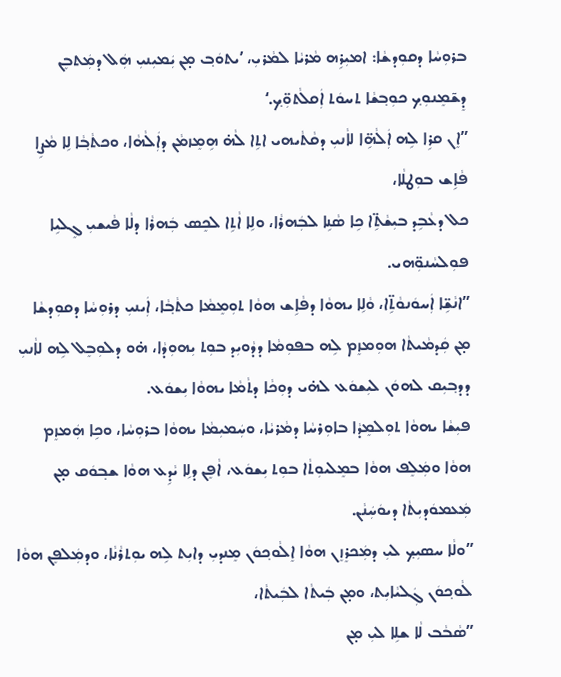ܒܪܘܼܚܵܐ ܕܩܘܼܕܫܵܐ: ܐܡܝܼܪܹܗ ܡܵܪܝܵܐ ܠܡܵܪܝܼ، ’ܝܬܘܿܒ݂ ܡ̣ܢ ܝܲܡܝܼܢܝܼ ܗܲܠ ܕܡܲܬܒܸܢ ܕܸܫ̃ܡܸܢܘܼܟ݂ ܟܘܼܒ݂ܫܵܐ ܬܚܘܿܬ ܐܲܩܠܵܬܘܼ̈ܟ݂.‘
”ܐܸܢ ܩܪܹܐ ܠܹܗ ܐܲܠܵܗܹ̈ܐ ܠܐܵܢܝܼ ܕܩܵܬܵܝܗ‌ܝ ܐܬܹ‌ܐ ܠܵܗ̇ ܗܹܡܸܙܡܵܢ ܕܐܲܠܵܗܵܐ، ܘܟܬܵܒ݂ܵܐ ܠܹܐ ܡܵܨܹܐ ܦܵܐܹܫ ܒܘܼܛܠܵܐ،
ܟܠ ܕܥܵܒܹܕ ܒܝܼܫܵܬܹ̈‌ܐ ܟܹܐ ܣܵܢܹܐ ܠܒܲܗܪܵܐ، ܘܠܹܐ ܐܵܬܹ‌ܐ ܠܟܸܣ ܒܲܗܪܵܐ ܕܠܵܐ ܦܵܝܫܝܼ ܓܸܠܝܹܐ ܦܘܼܠܚܵܢܘܼ̈ܗ‌ܝ.
”ܐܢܵܫܹ̈ܐ ܐܲܚܘܿܢܘܵܬܹ̈‌ܐ، ܘܵܠܹܐ ܝܗܘܵܐ ܕܦܵܐܹܫ ܗܘܵܐ ܬܘܼܡܸܡܵܐ ܟܬܵܒ݂ܵܐ، ܐܲܝܢܝܼ ܕܪܘܼܚܵܐ ܕܩܘܼܕܫܵܐ ܡ̣ܢ ܩܲܕܡܵܝܬܵ‌ܐ ܗܘܼܡܙܸܡ ܠܹܗ ܒܦܘܼܡܵܐ ܕܕܵܘܝܼܕ ܒܘܼܬ ܝܼܗܘܼܕܵܐ، ܗ̇ܘ ܕܠܘܼܒܸܠ ܠܹܗ ܠܐܵܢܝܼ ܕܕܒ݂ܝܼܩ ܠܗܘܿܢ ܠܝܼܫܘܿܥ ܠܗ̇ܝ ܕܘܼܟܵܐ ܕܬܵܡܵܐ ܝܗܘܵܐ ܝܼܫܘܿܥ.
ܦܝܼܫܵܐ ܝܗܘܵܐ ܬܘܼܠܡܸܕܵܐ ܒܐܘܼܪܚܵܐ ܕܡܵܪܝܵܐ، ܘܚܲܡܝܼܡܵܐ ܝܗܘܵܐ ܒܪܘܼܚܵܐ، ܘܟܹܐ ܗܲܡܙܸܡ ܗܘܵܐ ܘܡܲܠܸܦ ܗܘܵܐ ܒܡܸܠܝܘܼܬܵ‌ܐ ܒܘܼܬ ܝܼܫܘܿܥ، ܐܵܦܸܢ ܕܠܹܐ ܝܵܕܹܥ ܗܘܵܐ ܫܒ݂ܘܿܩ ܡ̣ܢ ܡܲܥܡܘܿܕܝܼܬܵ‌ܐ ܕܝܘܿܚܲܢܵܢ.
”ܘܠܵܐ ܚܣܝܼܟ݂ ܠܝܼ ܕܡܲܟܪܸܙܸܢ ܗܘܵܐ ܐܸܠܵܘܟ݂ܘܿܢ ܡܸܢܕܝܼ ܕܐܝܼܬ ܠܹܗ ܝܘܼܬܪܵܢܵܐ، ܘܕܡܲܠܦܸܢ ܗܘܵܐ ܠܵܘܟ݂ܘܿܢ ܓܲܠܝܵܐܝܼܬ، ܘܡ̣ܢ ܒܲܝܬܵ‌ܐ ܠܒܲܝܬܵ‌ܐ،
”ܣܵܒܵܒ ܠܵܐ ܫܠܹܐ ܠܝܼ ܡ̣ܢ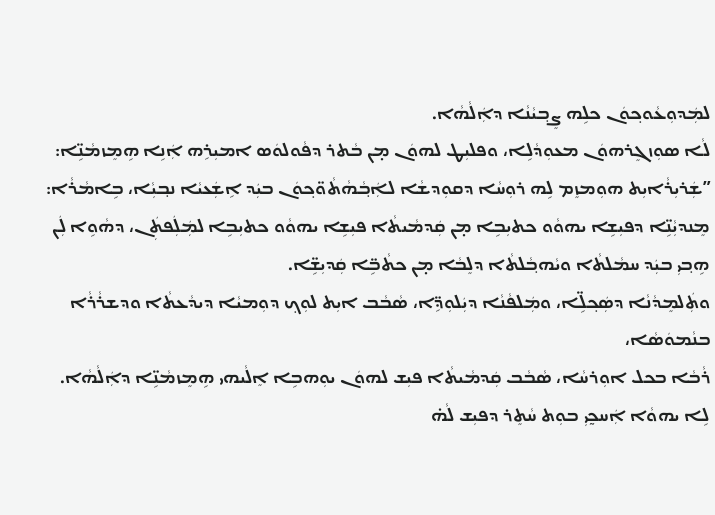ܠܡܲܕܘܼܥܵܘܟ݂ܘܿܢ ܟܠܹܗ ܨܸܒ݂ܝܵܢܵܐ ܕܐܲܠܵܗܵܐ.
ܠܵܐ ܣܘܼܙܓܸܪܗܘܿܢ ܡܥܘܼܕܵܠܹܐ، ܘܦܠܝܼܛ ܠܗܘܿܢ ܡ̣ܢ ܒܵܬܪ ܕܦܵܘܠܘܿܣ ܐܡܝܼܪܹܗ ܐܲܢܹܐ ܗܹܡܸܙܡܵܢܹ̈ܐ: ”ܫܲܪܝܼܪܵܐܝܼܬ ܗܘܼܡܙܸܡ ܠܹܗ ܪܘܼܚܵܐ ܕܩܘܼܕܫܵܐ ܠܐܲܒ݂ܵܗܵܬܵܘ̈ܟ݂ܘܿܢ ܒܝܲܕ ܐܹܫܲܥܝܵܐ ܢܒ݂ܝܼܵܐ، ܒܹܐܡܵܪܵܐ:
ܡܸܢܕܝܼܵܢܹ̈ܐ ܕܦܝܼܫܹܐ ܝܗܘܵܘ ܟܬܝܼܒܹܐ ܡ̣ܢ ܩܲܕܡܵܝܬܵ‌ܐ ܦܝܼܫܹܐ ܝܗܘܵܘ ܟܬܝܼܒܹܐ ܠܡܲܠܲܦܬܲܢ، ܕܗܵܘܹܐ ܠܲܢ ܗܹܒ݂ܝܼ ܒܝܲܕ ܚܡܵܠܬܵ‌ܐ ܘܝܵܗܒ݂ܵܠܬܵ‌ܐ ܕܠܸܒܵܐ ܡ̣ܢ ܟܬܵܒܹ̈ܐ ܩܲܕܝܼܫܹ̈ܐ.
ܘܬܲܠܡܸܕܵܢܵܐ ܕܣܲܟ݂ܠܹ̈ܐ، ܘܡܲܠܦܵܢܵܐ ܕܝܲܠܘܼܕܹ̈ܐ، ܣܵܒܵܒ ܐܝܼܬ ܠܘܼܟ݂ ܕܘܼܡܝܵܐ ܕܝܕܵܥܬܵ‌ܐ ܘܕܫܪܵܪܵܐ ܒܢܵܡܘܿܣܵܐ،
ܪܵܒܵܐ ܒܟܠ ܐܘܼܪܚܵܐ، ܣܵܒܵܒ ܩܲܕܡܵܝܬܵ‌ܐ ܦܝܼܫ ܠܗܘܿܢ ܝܘܼܗܒܹܐ ܐܸܠܵܝܗ‌ܝ ܗܹܡܸܙܡܵܢܹ̈ܐ ܕܐܲܠܵܗܵܐ.
ܠܹܐ ܝܗܘܵܐ ܐܲܚܟ̰ܝܼ ܒܘܼܬ ܚܵܬܸܪ ܕܦܝܼܫ ܠܵܗ̇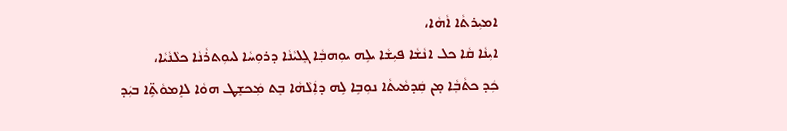ܐܡܝܼܪܬܵ‌ܐ ܐܵܗܵܐ،
ܐܝܼܢܵܐ ܩܵܐ ܟܠ ܐܢܵܫܵܐ ܦܝܼܫܵܐ ܝܠܹܗ ܝܘܼܗܒ݂ܵܐ ܓܸܠܝܵܢܵܐ ܕܪܘܼܚܵܐ ܠܝܘܼܬܪܵܢܵܐ ܟܠܵܢܵܝܵܐ،
ܟܲܕ ܟܬܵܒ݂ܵܐ ܡ̣ܢ ܩܲܕܡܵܝܬܵ‌ܐ ܢܘܼܒܹܐ ܠܹܗ ܕܐܲܠܵܗܵܐ ܒܸܬ ܡܲܟܫܸܛ ܗܘܵܐ ܠܐܸܡܘܵܬܹ̈‌ܐ ܒܝܲܕ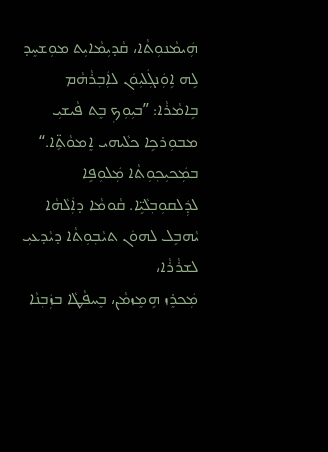ܗܲܝܡܵܢܘܼܬܵ‌ܐ، ܩܵܕܝܼܡܵܐܝܼܬ ܡܘܼܫܚܸܕ ܠܹܗ ܐܹܘܲܢܓܲܠܝܼܘܿܢ ܠܐܲܒ݂ܪܵܗܵܡ ܒܹܐܡܵܪܵܐ: ”ܒܝܼܘܼܟ݂ ܒܸܬ ܦܵܝܫܝܼ ܡܒܘܼܪܟܹܐ ܟܠܵܝܗ‌ܝ ܐܸܡܘܵܬܹ̈‌ܐ.“
ܒܡܲܟܝܼܟ݂ܘܼܬܵ‌ܐ ܡܲܠܘܼܦܹܐ ܠܕܲܠܩܘܼܒ݂ܠܵܝܹ̈ܐ. ܩܵܘܡܵܐ ܕܐܲܠܵܗܵܐ ܝܵܗܒܹܠ ܠܗܘܿܢ ܬܝܵܒ݂ܘܼܬܵ‌ܐ ܕܝܵܕܥܝܼ ܠܫܪܵܪܵܐ،
ܡܲܟܪܸܙ ܗܹܡܸܙܡܵܢ، ܒܸܚܦܵܛܵܐ ܒܙܲܒ݂ܢܵܐ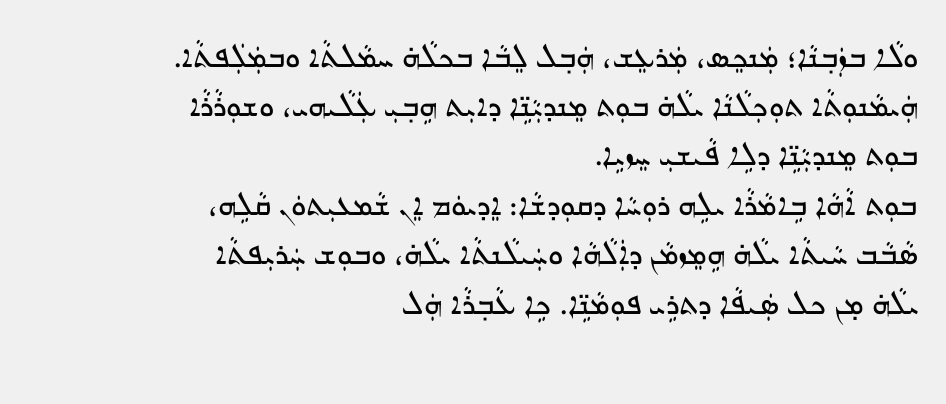ܘܠܵܐ ܒܙܲܒ݂ܢܵܐ؛ ܡܲܢܟܸܣ، ܡܲܪܥܸܫ، ܗܲܒ݂ܠ ܠܸܒܵܐ ܒܟܠܵܗ̇ ܚܡܵܠܬܵ‌ܐ ܘܒܡܲܠܲܦܬܵ‌ܐ.
ܗܲܝܡܵܢܘܼܬܵ‌ܐ ܬܘܼܟ݂ܠܵܢܵܐ ܝܠܵܗ̇ ܒܘܼܬ ܡܸܢܕܝܼܵܢܹ̈ܐ ܕܐܝܼܬ ܗܹܒ݂ܝܼ ܥܲܠܵܝܗ‌ܝ، ܘܫܘܼܪܵܪܵܐ ܒܘܼܬ ܡܸܢܕܝܼܵܢܹ̈ܐ ܕܠܹܐ ܦܵܝܫܝܼ ܚܸܙܝܹܐ.
ܒܘܼܬ ܐܵܗܵܐ ܒܹܐܡܵܪܵܐ ܝܠܹܗ ܪܘܼܚܵܐ ܕܩܘܼܕܫܵܐ: ܐܸܕܝܘܿܡ ܐܸܢ ܫܵܡܥܝܼܬܘܿܢ ܩܵܠܹܗ،
ܣܵܒܵܒ ܚܵܝܬܵ‌ܐ ܝܠܵܗ̇ ܗܹܡܸܙܡܵܢ ܕܐܲܠܵܗܵܐ ܘܚܲܝܠܵܢܬܵ‌ܐ ܝܠܵܗ̇، ܘܒܘܼܫ ܚܲܪܝܼܦܬܵ‌ܐ ܝܠܵܗ̇ ܡ̣ܢ ܟܠ ܣܲܝܦܵܐ ܕܬܪܹܝ ܦܘܼܡܵܢܹ̈ܐ. ܟܹܐ ܥܵܒ݂ܪܵܐ ܗܲܠ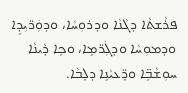ܦܪܵܫܬܵ‌ܐ ܕܓܵܢܵܐ ܘܕܪܘܼܚܵܐ، ܘܕܘܲܪ̈ܝܼܕܹܐ ܘܕܡܘܼܚܵܐ ܘܕܓܲܪ̈ܡܹܐ، ܘܟܹܐ ܕܵܝܢܵܐ ܚܘܼܫܵܒܹ̈ܐ ܘܪܸ̈ܥܝܵܢܹܐ ܕܠܸܒܵܐ.